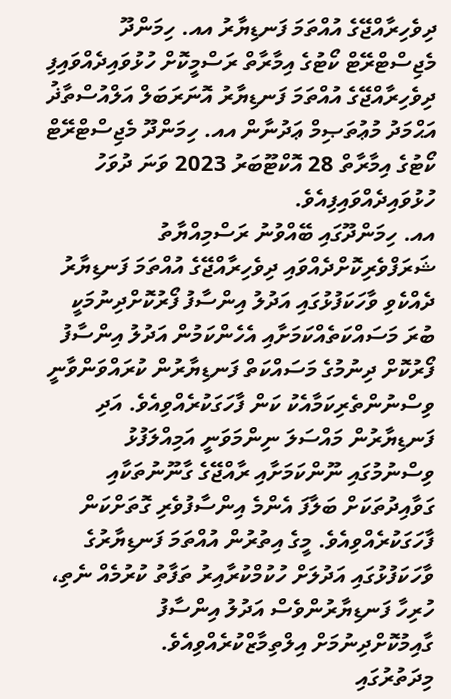ދިވެހިރާއްޖޭގެ އުއްތަމަ ފަނޑިޔާރު އއ. ހިމަންދޫ މެޖިސްޓްރޭޓް ކޯޓުގެ އިމާރާތް ރަސްމީކޮށް ހުޅުވައިދެއްވައިފި
ދިވެހިރާއްޖޭގެ އުއްތަމަ ފަނޑިޔާރު އޮނަރަބަލް އަލްއުސްތާޛު އަޙްމަދު މުޢުތަޞިމް ޢަދުނާން އއ. ހިމަންދޫ މެޖިސްޓްރޭޓް ކޯޓުގެ އިމާރާތް 28 އޮކްޓޫބަރު 2023 ވަނަ ދުވަހު ހުޅުވައިދެއްވައިފިއެވެ.
އއ. ހިމަންދޫގައި ބޭއްވުނު ރަސްމިއްޔާތު ޝަރަފްވެރިކޮށްދެއްވައި ދިވެހިރާއްޖޭގެ އުއްތަމަ ފަނޑިޔާރު ދެއްކެވި ވާހަކަފުޅުގައި އަދުލު އިންސާފު ފޯރުކޮށްދިނުމަކީ ބުރަ މަސައްކަތެއްކަމަށާއި އެހެންކަމުން އަދުލު އިންސާފު ފޯރުކޮށް ދިނުމުގެ މަސައްކަތް ފަނޑިޔާރުން ކުރައްވަންވާނީ ވިސްނުންތެރިކަމާއެކު ކަން ފާހަގަކުރެއްވިއެވެ. އަދި ފަނޑިޔާރުން މައްސަލަ ނިންމަވަނީ އަމިއްލަފުޅު ވިސްނުމުގައި ނޫންކަމަށާއި ރާއްޖޭގެ ގާނޫނުތަކާއި ގަވާއިދުތަކަށް ބަލާފަ އެންމެ އިންސާފުވެރި ގޮތަށްކަން ފާހަގަކުރެއްވިއެވެ. މީގެ އިތުރުން އުއްތަމަ ފަނޑިޔާރުގެ ވާހަކަފުޅުގައި އަދުލަށް ހުކުމްކުރާއިރު ތަފާތު ކުރުމެއް ނެތި، ހުރިހާ ފަނޑިޔާރުންވެސް އަދުލު އިންސާފު ގާއިމުކޮށްދިނުމަށް އިލްތިމާޒްކުރެއްވިއެވެ.
މިދަތުރުގައި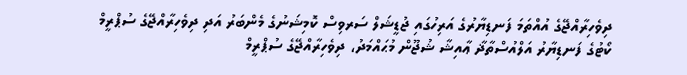ދިވެހިރާއްޖޭގެ އުއްތަމަ ފަނޑިޔާރުގެ އަރިހުގައި ޖުޑީޝަލް ސަރވިސް ކޮމިޝަނުގެ މެންބަރު އަދި ދިވެހިރާއްޖޭގެ ސުޕްރީމް ކޯޓުގެ ފަނޑިޔާރު އަލްއުސްތާޛާ ޢާއިޝާ ޝުޖޫން މުޙައްމަދު، ދިވެހިރާއްޖޭގެ ސުޕްރީމް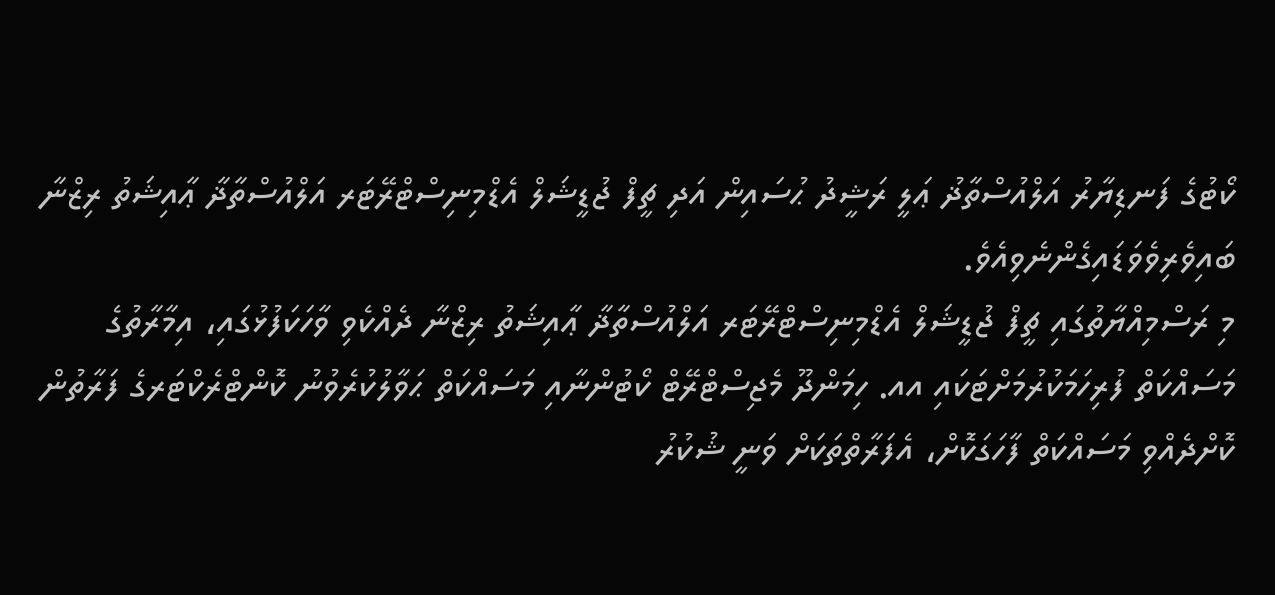ކޯޓުގެ ފަނޑިޔާރު އަލްއުސްތާޛު ޢަލީ ރަޝީދު ޙުސައިން އަދި ޗީފް ޖުޑީޝަލް އެޑްމިނިސްޓްރޭޓަރ އަލްއުސްތާޛާ ޢާއިޝަތު ރިޒްނާ ބައިވެރިވެވަޑައިގެންނެވިއެވެ.
މި ރަސްމިއްޔާތުގައި ޗީފް ޖުޑީޝަލް އެޑްމިނިސްޓްރޭޓަރ އަލްއުސްތާޛާ ޢާއިޝަތު ރިޒްނާ ދެއްކެވި ވާހަކަފުޅުގައި، އިމާރާތުގެ މަސައްކަތް ފުރިހަމަކުރުމަށްޓަކައި އއ. ހިމަންދޫ މެޖިސްޓްރޭޓް ކޯޓުންނާއި މަސައްކަތް ޙަވާލުކުރެވުނު ކޮންޓްރެކްޓަރގެ ފަރާތުން ކޮށްދެއްވި މަސައްކަތް ފާހަގަކޮށް، އެފަރާތްތަކަށް ވަނީ ޝުކުރު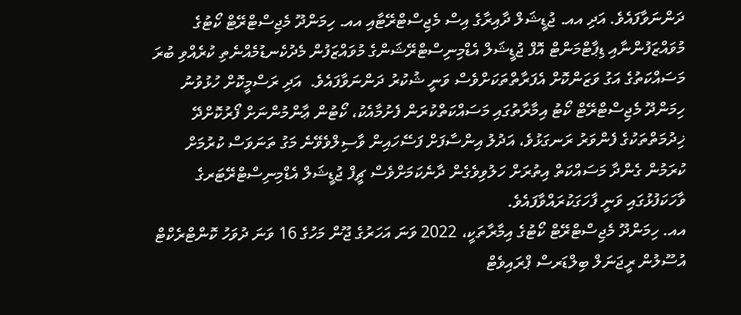ދަންނަވާފައެވެ. އަދި އއ. ޖުޑީޝަލް ދާއިރާގެ އިސް މެޖިސްޓްރޭޓާއި އއ. ހިމަންދޫ މެޖިސްޓްރޭޓް ކޯޓުގެ މުވައްޒަފުންނާއި ޑިޕާޓްމަންޓް އޮފް ޖުޑީޝަލް އެޑްމިނިސްޓްރޭޝަންގެ މުވައްޒަފުން މެދުކެނޑުމެއްނެތި ކުރެއްވި ބުރަ މަސައްކަތުގެ އަގު ވަޒަންކޮށް އެފަރާތްތަކަށްވެސް ވަނީ ޝުކުރު ދަންނަވާފައެވެ.  އަދި ރަސްމީކޮށް ހުޅުވުނު ހިމަންދޫ މެޖިސްޓްރޭޓް ކޯޓު އިމާރާތުގައި މަސައްކަތްކުރަން ފެށުމާއެކު، ކޯޓުން ޢާންމުންނަށް ފޯރުކޮށްދޭ ޚިދުމަތްތަކުގެ ފެންވަރު ރަނގަޅުވެ، އަދުލު އިންސާފަށް ފަސޭހައިން ވާސިލްވެވޭނެ މަގު ތަނަވަސް ކުރުމަށް ކުރަމުން ގެންދާ މަސައްކަތް އިތުރަށް ހަލުވިވެގެން ދާނެކަމަށްވެސް ޗީފް ޖުޑީޝަލް އެޑްމިނިސްޓްރޭޓަރގެ ވާހަކަފުޅުގައި ވަނީ ފާހަގަކުރައްވާފައެވެ.
އއ. ހިމަންދޫ މެޖިސްޓްރޭޓް ކޯޓުގެ އިމާރާތަކީ، 2022 ވަނަ އަހަރުގެ ޖޫން މަހުގެ 16 ވަނަ ދުވަހު ކޮންޓްރެކްޓް އުސޫލުން ރީޖަނަލް ބިލްޑަރސް ޕްރައިވެޓް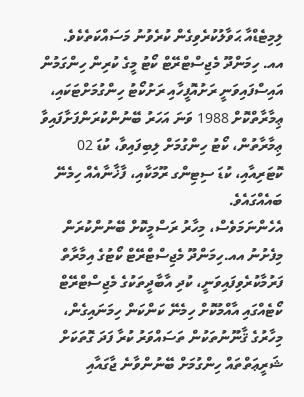ލިމިޓެޑްއާ ޙަވާލުކުރެވިގެން ކުރެވުނު މަސައްކަތެކެވެ.
އއ. ހިމަންދޫ މެޖިސްޓްރޭޓް ކޯޓު މީގެ ކުރިން ހިންގަމުން އައިސްފައިވަނީ ރަށުއޮފީހާއި ރަށުކޯޓު ހިންގުމަށްޓަކައި، ޢިމާރާތްކޮށް 1988 ވަނަ އަހަރު ބޭނުންކުރަންފަށާފައިވާ ޢިމާރާތުން، ކޯޓު ހިންގުމަށް ލިބިފައިވާ، ކުޑަ 02 ކޮޓަރިއާއި، ކުޑަ ސިޓިންގ ރޫމަކާއި، ފާޚާނާއެއް ހިމެނޭ ބައެއްގައެވެ.
އެހެންނަމަވެސް، މިހާރު ރަސްމީކޮށް ބޭނުންކުރަން މިފެށުނު އއ.ހިމަންދޫ މެޖިސްޓްރޭޓް ކޯޓުގެ އިމާރާތް ފަރުމާކުރެވިފައިވަނީ، ކުދި އާބާދީތަކުގެ މެޖިސްޓްރޭޓް ކޯޓެއްގައި އާއްމުކޮށް ހިމެނޭ ކަންކަން ހިމަނައިގެން، މިހާރުގެ ޤާނޫނުތަކުން ތަސައްވަރު ކުރާ ފަދަ ގޮތަކަށް ޝަރީޢަތްތައް ހިންގުމަށް ބޭނުންވާނެ ޖާގައާއި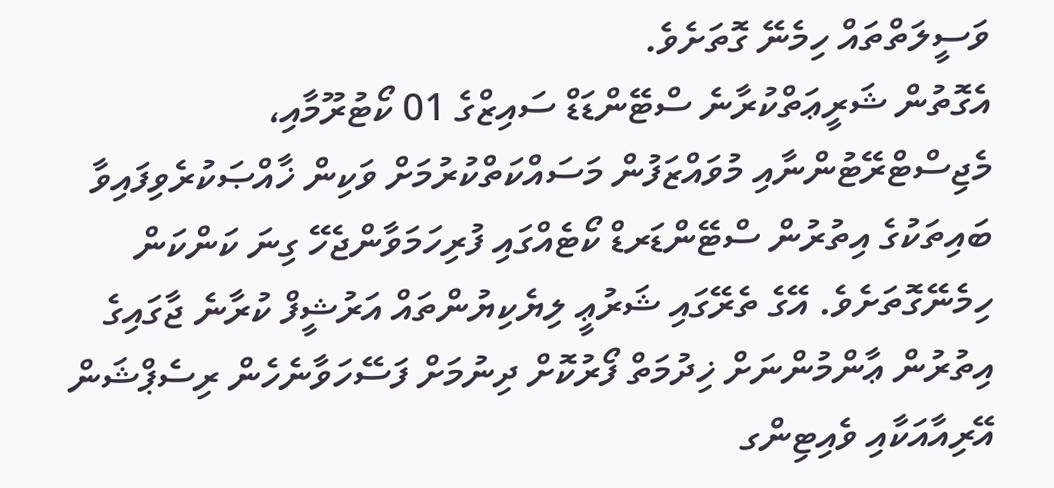ވަސީލަތްތައް ހިމެނޭ ގޮތަށެވެ.
އެގޮތުން ޝަރީޢަތްކުރާނެ ސްޓޭންޑަޑް ސައިޒްގެ 01 ކޯޓުރޫމާއި، މެޖިސްޓްރޭޓުންނާއި މުވައްޒަފުން މަސައްކަތްކުރުމަށް ވަކިން ޚާއްޞަކުރެވިފައިވާ ބައިތަކުގެ އިތުރުން ސްޓޭންޑަރޑް ކޯޓެއްގައި ފުރިހަމަވާންޖެހޭ ގިނަ ކަންކަން ހިމެނޭގޮތަށެވެ. އޭގެ ތެރޭގައި ޝަރުޢީ ލިޔެކިޔުންތައް އަރުޝީފް ކުރާނެ ޖާގައިގެ އިތުރުން ޢާންމުންނަށް ޚިދުމަތް ފޯރުކޮށް ދިނުމަށް ފަސޭހަވާނެހެން ރިސެޕްޝަން އޭރިއާއަކާއި ވެއިޓިންގ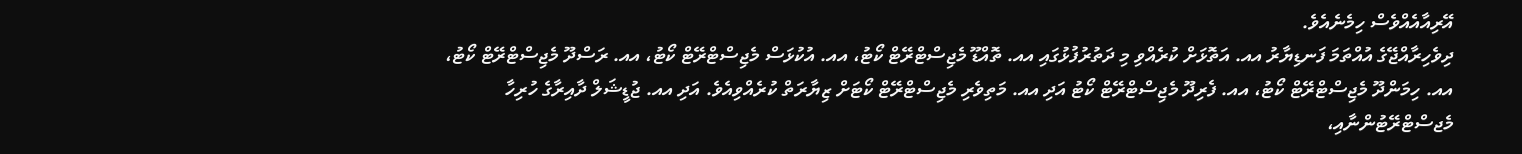އޭރިއާއެއްވެސް ހިމެނެއެވެ.
ދިވެހިރާއްޖޭގެ އުއްތަމަ ފަނޑިޔާރު އއ. އަތޮޅަށް ކުރެއްވި މި ދަތުރުފުޅުގައި އއ. ތޮއްޑޫ މެޖިސްޓްރޭޓް ކޯޓު، އއ. އުކުޅަސް މެޖިސްޓްރޭޓް ކޯޓު، އއ. ރަސްދޫ މެޖިސްޓްރޭޓް ކޯޓު، އއ. ހިމަންދޫ މެޖިސްޓްރޭޓް ކޯޓު، އއ. ފެރިދޫ މެޖިސްޓްރޭޓް ކޯޓު އަދި އއ. މަތިވެރި މެޖިސްޓްރޭޓް ކޯޓަށް ޒިޔާރަތް ކުރެއްވިއެވެ. އަދި އއ. ޖުޑީޝަލް ދާއިރާގެ ހުރިހާ މެޖސްޓްރޭޓުންނާއި،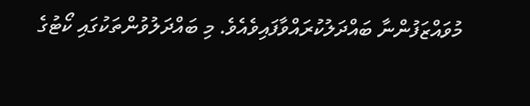މުވައްޒަފުންނާ ބައްދަލުކުރައްވާފައިވެއެވެ. މި ބައްދަލުވުންތަކުގައި ކޯޓުގެ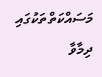މަސައްކަތްތަކުގައި ދިމާވާ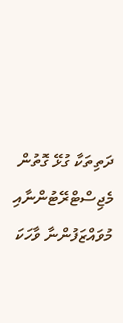ދަތިތަކާ ގުޅޭ ގޮތުން މެޖިސްޓްރޭޓުންނާއި މުވައްޒަފުންނާ ވާހަކަ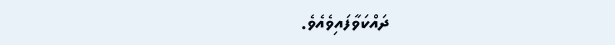ދައްކަވާފައިވެއެވެ.